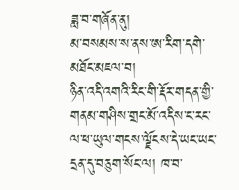ཟླ་བ་གཞོན་ནུ།
མ་བསམས་ས་ནས་ཨ་རིག་དགེ་མཐོང་མཇལ་བ།
ཉིན་འདི་འགའི་རིང་གི་རྡོར་གདན་གྱི་གནམ་གཤིས་གྲང་མོ་འདིས་ང་རང་ལ་ཕ་ཡུལ་གངས་ལྗོངས་དེ་ཡང་ཡང་དྲན་དུ་བཅུག་སོང་ལ། ཁ་བ་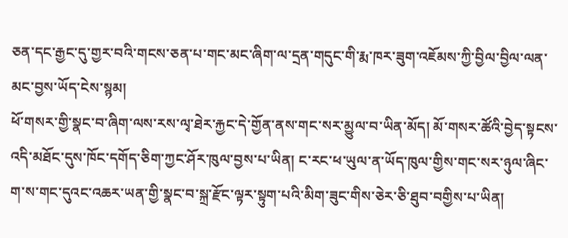ཅན་དང་རྒྱང་དུ་གྱར་བའི་གངས་ཅན་པ་གང་མང་ཞིག་ལ་དྲན་གདུང་གི་རྨ་ཁར་ཟུག་འཇོམས་ཀྱི་བྱིལ་བྱིལ་ལན་མང་བྱས་ཡོད་ངེས་སྙམ།
ཕོ་གསར་གྱི་སྣང་བ་ཞིག་ལས་རས་ལྭ་ཐེར་རྐྱང་དེ་གྱོན་ནས་གང་སར་མྱུལ་བ་ཡིན་མོད། མོ་གསར་ཚོའི་བྱེད་སྟངས་འདི་མཐོང་དུས་ཁོང་དགོད་ཅིག་ཀྱང་ཤོར་ཁུལ་བྱས་པ་ཡིན། ང་རང་ཕ་ཡུལ་ན་ཡོད་ཁུལ་གྱིས་གང་སར་ཉུལ་ཞིང་ག་ས་གང་དུའང་འཆར་ཡན་གྱི་སྣང་བ་སྐྲ་རྫོང་ལྟར་སྟུག་པའི་མིག་ཟུང་གིས་ཅེར་ཅི་ཐུབ་བགྱིས་པ་ཡིན།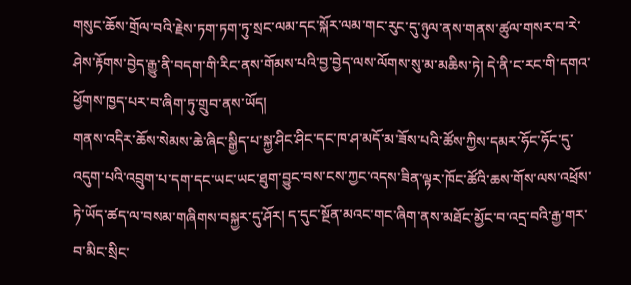གསུང་ཆོས་གྲོལ་བའི་རྗེས་ཏག་ཏག་ཏུ་སྲང་ལམ་དང་སྐོར་ལམ་གང་རུང་དུ་ཉུལ་ནས་གནས་ཚུལ་གསར་བ་རེ་ཤེས་རྟོགས་བྱེད་རྒྱུ་ནི་བདག་གི་རིང་ནས་གོམས་པའི་བྱ་བྱེད་ལས་ལོགས་སུ་མ་མཆིས་ཏེ། དེ་ནི་ང་རང་གི་དགའ་ཕྱོགས་ཁྱད་པར་བ་ཞིག་ཏུ་གྲུབ་ནས་ཡོད།
གནས་འདིར་ཆོས་སེམས་ཆེ་ཞིང་སྒྱིད་པ་སྐྱ་ཤིང་ཤིང་དང་ཁ་ཤ་མདོ་མ་ཟོས་པའི་ཚོས་ཀྱིས་དམར་ཧོང་ཧོང་དུ་འདུག་པའི་འབྲུག་པ་དག་དང་ཡང་ཡང་ཐུག་བྱུང་བས་ངས་ཀྱང་འདས་ཟིན་ལྟར་ཁོང་ཚོའི་ཆས་གོས་ལས་འཕྲོས་ཏེ་ཡོད་ཚད་ལ་བསམ་གཞིགས་བསྐྱར་དུ་ཤོར། ད་དུང་སྔོན་མའང་གང་ཞིག་ནས་མཐོང་མྱོང་བ་འདྲ་བའི་རྒྱ་གར་བ་མིང་སྲིང་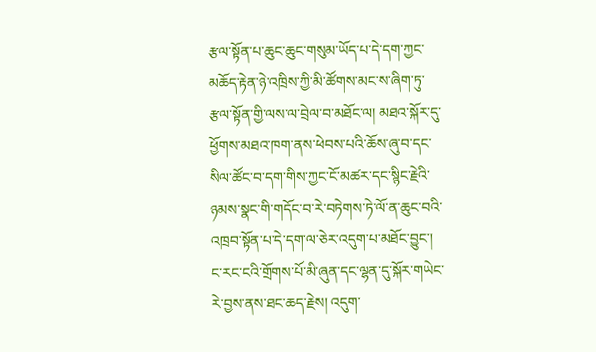རྩལ་སྟོན་པ་ཆུང་ཆུང་གསུམ་ཡོད་པ་དེ་དག་ཀྱང་མཆོད་རྟེན་ཉེ་འཁྲིས་ཀྱི་མི་ཚོགས་མང་ས་ཞིག་ཏུ་རྩལ་སྟོན་གྱི་ལས་ལ་བྲེལ་བ་མཐོང་ལ། མཐའ་སྐོར་དུ་ཕྱོགས་མཐའ་ཁག་ནས་ཕེབས་པའི་ཆོས་ཞུ་བ་དང་སིལ་ཚོང་བ་དག་གིས་ཀྱང་ངོ་མཚར་དང་སྙིང་རྗེའི་ཉམས་སྣང་གི་གདོང་བ་རེ་བཏེགས་ཏེ་ལོ་ན་ཆུང་བའི་འཁྲབ་སྟོན་པ་དེ་དག་ལ་ཅེར་འདུག་པ་མཐོང་བྱུང་།
ང་རང་ངའི་གྲོགས་པོ་མི་ཞུན་དང་ལྷན་དུ་སྐོར་གཡེང་རེ་བྱས་ནས་ཐང་ཆད་རྗེས། འདུག་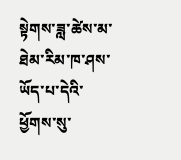སྟེགས་ཟླ་ཚེས་མ་ཐེམ་རིམ་ཁ་ཤས་ཡོད་པ་དེའི་ཕྱོགས་སུ་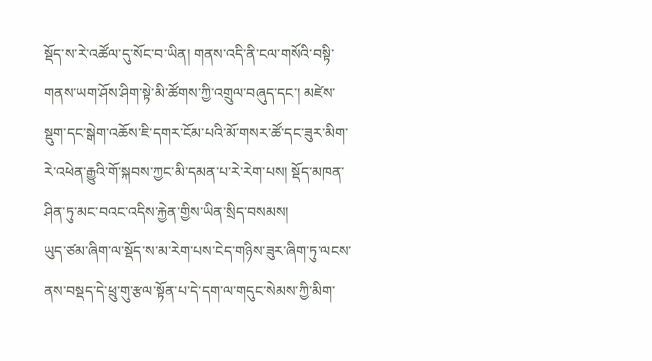སྡོད་ས་རེ་འཚོལ་དུ་སོང་བ་ཡིན། གནས་འདི་ནི་ངལ་གསོའི་བསྟི་གནས་ཡག་ཤོས་ཤིག་སྟེ་མི་ཚོགས་ཀྱི་འགྲུལ་བཞུད་དང་། མཛེས་སྡུག་དང་སྒེག་འཆོས་ཇི་དགར་ངོམ་པའི་མོ་གསར་ཚོ་དང་ཟུར་མིག་རེ་འཕེན་རྒྱུའི་གོ་སྐབས་ཀྱང་མི་དམན་པ་རེ་རེག་པས། སྡོད་མཁན་ཤིན་ཏུ་མང་བའང་འདིས་རྐྱེན་གྱིས་ཡིན་སྲིད་བསམས།
ཡུད་ཙམ་ཞིག་ལ་སྡོད་ས་མ་རེག་པས་ངེད་གཉིས་ཟུར་ཞིག་ཏུ་ལངས་ནས་བསྡད་དེ་ཕྲུ་གུ་རྩལ་སྟོན་པ་དེ་དག་ལ་གདུང་སེམས་ཀྱི་མིག་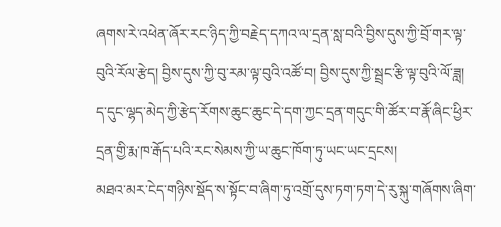ཞགས་རེ་འཕེན་ཞོར་རང་ཉིད་ཀྱི་བརྗེད་དཀའ་ལ་དྲན་སླ་བའི་བྱིས་དུས་ཀྱི་བྲོ་གར་ལྟ་བུའི་རོལ་རྩེད། བྱིས་དུས་ཀྱི་བུ་རམ་ལྟ་བུའི་འཚོ་བ། བྱིས་དུས་ཀྱི་སྦྲང་རྩི་ལྟ་བུའི་ལོ་ཟླ། ད་དུང་ལྷད་མེད་ཀྱི་རྩེད་རོགས་ཆུང་ཆུང་དེ་དག་ཀྱང་དྲན་གདུང་གི་ཚོར་བ་རྣོ་ཞིང་ཕྱིར་དྲན་གྱི་རྨ་ཁ་རྒོད་པའི་རང་སེམས་ཀྱི་ཡ་ཆུང་ཁོག་ཏུ་ཡང་ཡང་དྲངས།
མཐའ་མར་ངེད་གཉིས་སྡོད་ས་སྟོང་བ་ཞིག་ཏུ་འགྲོ་དུས་ཏག་ཏག་དེ་རུ་སྐུ་གཞོགས་ཞིག་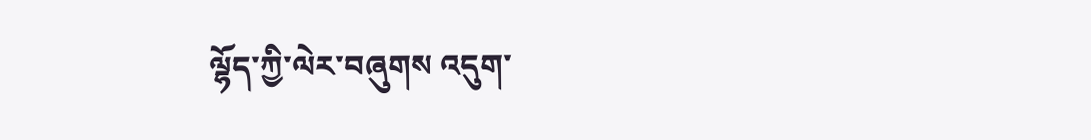ལྷོད་ཀྱི་ལེར་བཞུགས འདུག་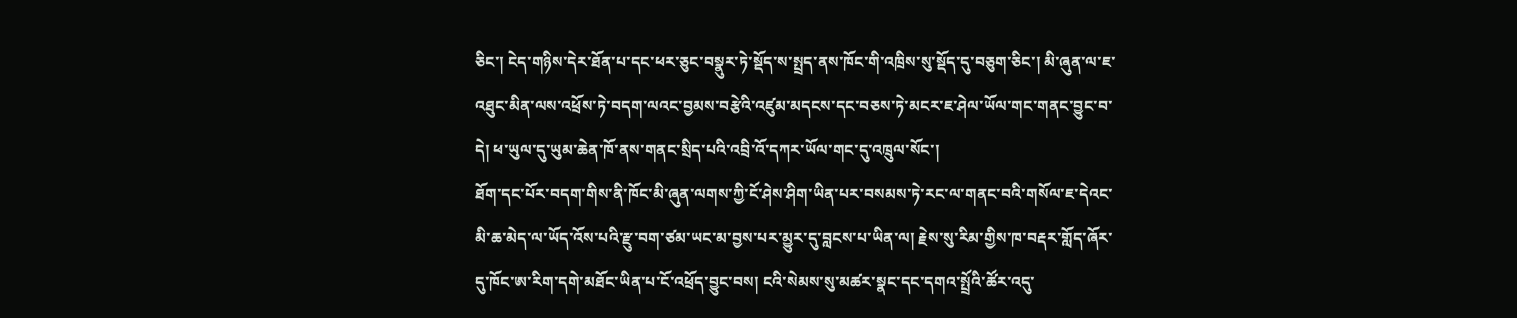ཅིང་། ངེད་གཉིས་དེར་ཐོན་པ་དང་ཕར་ཅུང་བསྣུར་ཏེ་སྡོད་ས་སྤྲད་ནས་ཁོང་གི་འཁྲིས་སུ་སྡོད་དུ་བཅུག་ཅིང་། མི་ཞུན་ལ་ཇ་འཐུང་མིན་ལས་འཕྲོས་ཏེ་བདག་ལའང་བྱམས་བརྩེའི་འཛུམ་མདངས་དང་བཅས་ཏེ་མངར་ཇ་ཤེལ་ཡོལ་གང་གནང་བྱུང་བ་དེ། ཕ་ཡུལ་དུ་ཡུམ་ཆེན་ཁོ་ནས་གནང་སྲིད་པའི་འབྲི་འོ་དཀར་ཡོལ་གང་དུ་འཁྲུལ་སོང་།
ཐོག་དང་པོར་བདག་གིས་ནི་ཁོང་མི་ཞུན་ལགས་ཀྱི་ངོ་ཤེས་ཤིག་ཡིན་པར་བསམས་ཏེ་རང་ལ་གནང་བའི་གསོལ་ཇ་དེའང་མི་ཆ་མེད་ལ་ཡོད་འོས་པའི་རྫུ་བག་ཙམ་ཡང་མ་བྱས་པར་མྱུར་དུ་བླངས་པ་ཡིན་ལ། རྗེས་སུ་རིམ་གྱིས་ཁ་བརྡར་གློད་ཞོར་དུ་ཁོང་ཨ་རིག་དགེ་མཐོང་ཡིན་པ་ངོ་འཕྲོད་བྱུང་བས། ངའི་སེམས་སུ་མཚར་སྣང་དང་དགའ་སྤྲོའི་ཚོར་འདུ་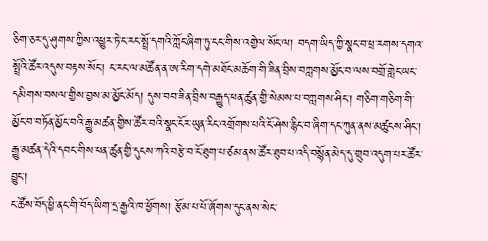ཅིག་ཅར་དུ་ཤུགས་ཀྱིས་འཕྱུར་ཏེ་ང་རང་སྤྲོ་དགའི་ཀློང་ཞིག་ཏུ་ངང་གིས་འགྱེལ་སོང་ལ། བདག་ཡིད་ཀྱི་སྣང་བ་ཕྲ་རགས་དགའ་སྤྲོའི་ཚོར་འདུས་བརྟས་སོང་། ང་རང་ལ་མཚོན་ན་ཨ་རིག་དགེ་མཐོང་མཆོག་གི་ཟིན་བྲིས་བཀླགས་མྱོང་བ་ལས་བགྲོ་གླེང་ཡང་དམིགས་བསལ་གྱིས་བྱས་མ་མྱོང་མོད། དུས་བབ་ཟིན་བྲིས་བརྒྱུད་ཕན་ཚུན་གྱི་སེམས་པ་བཀླགས་ཤིང་། གཅིག་གཅིག་གི་མྱོང་བ་བཏོན་མྱོང་བའི་རྒྱུ་མཚན་གྱིས་ཚོར་བའི་སྣང་ངོར་ཡུན་རིང་འགྲོགས་པའི་ངོ་ཤེས་རྙིང་བ་ཞིག་དང་ཀུན་ནས་མཚུངས་ཤིང་། རྒྱུ་མཚན་དེའི་དབང་གིས་ཕན་ཚུན་གྱི་དུངས་ཀའི་བརྩེ་བ་ངོ་ཐུག་པ་ཙམ་ནས་ཚོར་ཐུབ་པ་འདི་བསྙོན་མེད་དུ་གྲུབ་འདུག་པར་ཚོར་བྱུང་།
ང་ཚོས་བོད་ཕྱི་ནང་གི་བོད་ཡིག་དྲ་རྒྱའི་ཁ་ཕྱོགས། རྩོམ་པ་པོ་ཞོགས་དུང་ནས་སེང་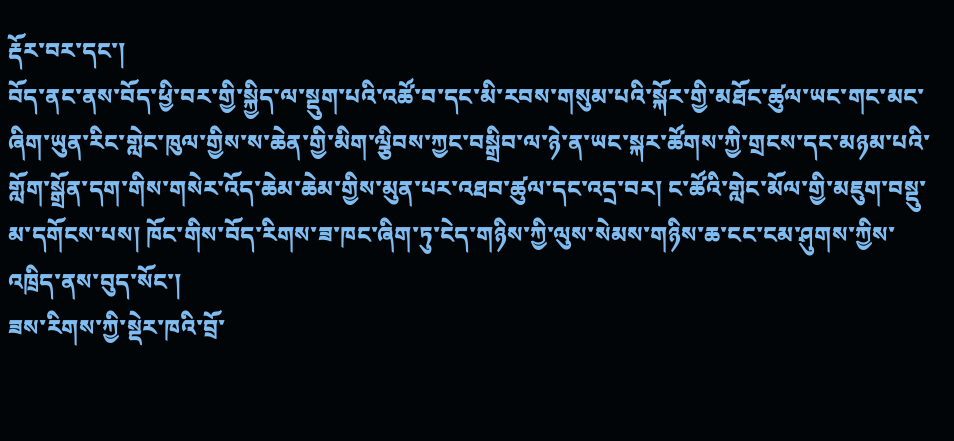རྡོར་བར་དང་།
བོད་ནང་ནས་བོད་ཕྱི་བར་གྱི་སྐྱིད་ལ་སྡུག་པའི་འཚོ་བ་དང་མི་རབས་གསུམ་པའི་སྐོར་གྱི་མཐོང་ཚུལ་ཡང་གང་མང་ཞིག་ཡུན་རིང་གླེང་ཁུལ་གྱིས་ས་ཆེན་གྱི་མིག་ལྕིབས་ཀྱང་བསྒྲིབ་ལ་ཉེ་ན་ཡང་སྐར་ཚོགས་ཀྱི་གྲངས་དང་མཉམ་པའི་གློག་སྒྲོན་དག་གིས་གསེར་འོད་ཆེམ་ཆེམ་གྱིས་མུན་པར་འཐབ་ཚུལ་དང་འདྲ་བར། ང་ཚོའི་གླེང་མོལ་གྱི་མཇུག་བསྡུ་མ་དགོངས་པས། ཁོང་གིས་བོད་རིགས་ཟ་ཁང་ཞིག་ཏུ་ངེད་གཉིས་ཀྱི་ལུས་སེམས་གཉིས་ཆ་ངང་ངམ་ཤུགས་ཀྱིས་འཁྲིད་ནས་བུད་སོང་།
ཟས་རིགས་ཀྱི་སྡེར་ཁའི་བྲོ་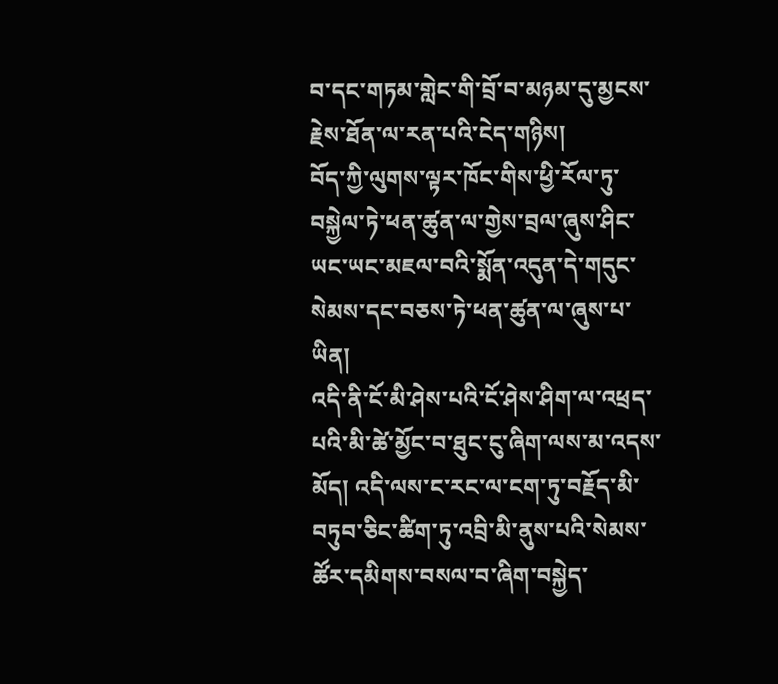བ་དང་གཏམ་གླེང་གི་བྲོ་བ་མཉམ་དུ་མྱངས་རྗེས་ཐོན་ལ་རན་པའི་ངེད་གཉིས།
བོད་ཀྱི་ལུགས་ལྟར་ཁོང་གིས་ཕྱི་རོལ་ཏུ་བསྐྱེལ་ཏེ་ཕན་ཚུན་ལ་གྱེས་བྲལ་ཞུས་ཤིང་ཡང་ཡང་མཇལ་བའི་སྨོན་འདུན་དེ་གདུང་སེམས་དང་བཅས་ཏེ་ཕན་ཚུན་ལ་ཞུས་པ་ཡིན།
འདི་ནི་ངོ་མི་ཤེས་པའི་ངོ་ཤེས་ཤིག་ལ་འཕྲད་པའི་མི་ཚེ་མྱོང་བ་ཐུང་ངུ་ཞིག་ལས་མ་འདས་མོད། འདི་ལས་ང་རང་ལ་ངག་ཏུ་བརྗོད་མི་བཏུབ་ཅིང་ཚིག་ཏུ་འབྲི་མི་ནུས་པའི་སེམས་ཚོར་དམིགས་བསལ་བ་ཞིག་བསྐྱེད་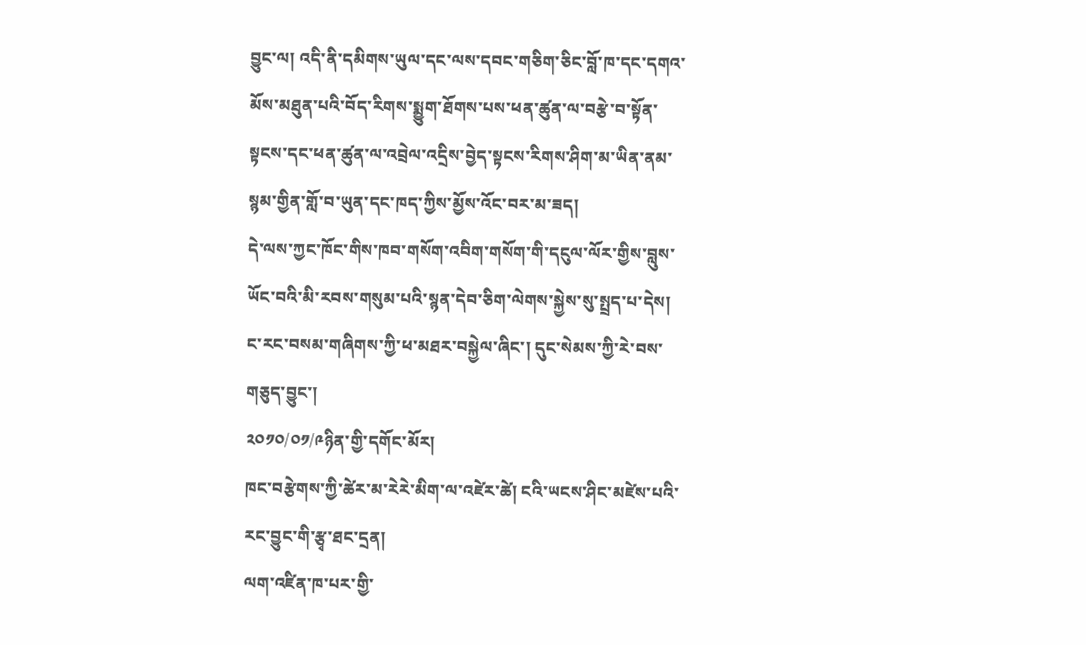བྱུང་ལ། འདི་ནི་དམིགས་ཡུལ་དང་ལས་དབང་གཅིག་ཅིང་བློ་ཁ་དང་དགའ་མོས་མཐུན་པའི་བོད་རིགས་སྨྱུག་ཐོགས་པས་ཕན་ཚུན་ལ་བརྩེ་བ་སྟོན་སྟངས་དང་ཕན་ཚུན་ལ་འབྲེལ་འདྲིས་བྱེད་སྟངས་རིགས་ཤིག་མ་ཡིན་ནམ་སྙམ་གྱིན་གློ་བ་ཡུན་དང་ཁད་ཀྱིས་མྱོས་འོང་བར་མ་ཟད།
དེ་ལས་ཀྱང་ཁོང་གིས་ཁབ་གསོག་འབིག་གསོག་གི་དངུལ་ལོར་གྱིས་བླུས་ཡོང་བའི་མི་རབས་གསུམ་པའི་སྙན་དེབ་ཅིག་ལེགས་སྐྱེས་སུ་སྤྲད་པ་དེས། ང་རང་བསམ་གཞིགས་ཀྱི་ཕ་མཐར་བསྐྱེལ་ཞིང་། དུང་སེམས་ཀྱི་རེ་བས་གཅུད་བྱུང་།
༢༠༡༠/༠༡/༩ཉིན་གྱི་དགོང་མོར།
ཁང་བརྩེགས་ཀྱི་ཚེར་མ་རེརེ་མིག་ལ་འཛེར་ཚེ། ངའི་ཡངས་ཤིང་མཛེས་པའི་རང་བྱུང་གི་རྩྭ་ཐང་དྲན།
ལག་འཛིན་ཁ་པར་གྱི་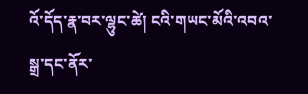འོ་དོད་རྣ་བར་ལྷུང་ཚེ། ངའི་གཡང་མོའི་འབའ་སྒྲ་དང་ནོར་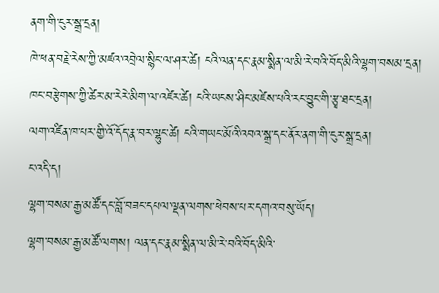ནག་གི་ངུར་སྒྲ་དྲན།
ཁེ་ཕན་བརྗེ་རེས་ཀྱི་མཛའ་འབྲེལ་སྙིང་ལ་ཤར་ཚེ། ངའི་ལན་དང་རྣམ་སྨིན་ལ་མི་རེ་བའི་བོད་མིའི་ལྷག་བསམ་དྲན།
ཁང་བརྩེགས་ཀྱི་ཚེར་མ་རེརེ་མིག་ལ་འཛེར་ཚེ། ངའི་ཡངས་ཤིང་མཛེས་པའི་རང་བྱུང་གི་རྩྭ་ཐང་དྲན།
ལག་འཛིན་ཁ་པར་གྱི་འོ་དོད་རྣ་བར་ལྷུང་ཚེ། ངའི་གཡང་མོའི་འབའ་སྒྲ་དང་ནོར་ནག་གི་ངུར་སྒྲ་དྲན།
ང་འདི་ད།
ལྷག་བསམ་རྒྱ་མཚོ་དང་བློ་བཟང་དཔལ་ལྡན་ལགས་ཕེབས་པར་དགའ་བསུ་ཡོད།
ལྷག་བསམ་རྒྱ་མཚོ་ལགས། ལན་དང་རྣམ་སྨིན་ལ་མི་རེ་བའི་བོད་མིའི་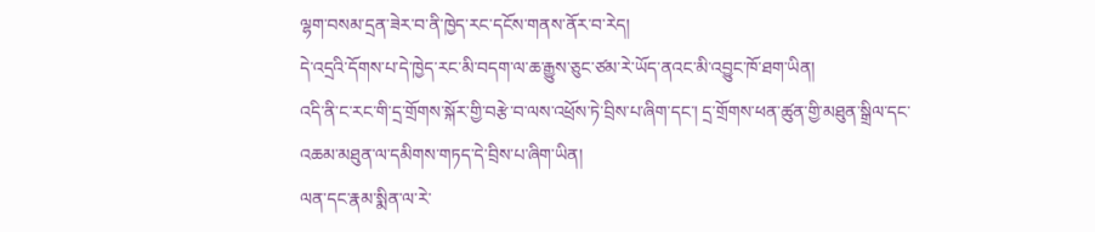ལྷག་བསམ་དྲན་ཟེར་བ་ནི་ཁྱེད་རང་དངོས་གནས་ནོར་བ་རེད།
དེ་འདྲའི་དོགས་པ་དེ་ཁྱེད་རང་མི་བདག་ལ་ཆ་རྒྱུས་ཅུང་ཙམ་རེ་ཡོད་ནའང་མི་འབྱུང་ཁོ་ཐག་ཡིན།
འདི་ནི་ང་རང་གི་དྲ་གྲོགས་སྐོར་གྱི་བརྩེ་བ་ལས་འཕྲོས་ཏེ་བྲིས་པ་ཞིག་དང་། དྲ་གྲོགས་ཕན་ཚུན་གྱི་མཐུན་སྒྲིལ་དང་འཆམ་མཐུན་ལ་དམིགས་གཏད་དེ་བྲིས་པ་ཞིག་ཡིན།
ལན་དང་རྣམ་སྨིན་ལ་རེ་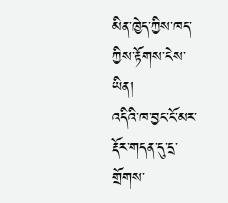མིན་ཁྱེད་ཀྱིས་ཁད་ཀྱིས་རྟོགས་ངེས་ཡིན།
འདིའི་ཁ་བྱང་ངོ་མར་རྡོར་གདན་དུ་དྲ་གྲོགས་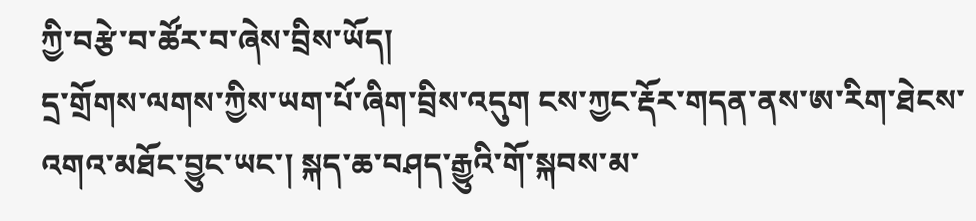ཀྱི་བརྩེ་བ་ཚོར་བ་ཞེས་བྲིས་ཡོད།
དྲ་གྲོགས་ལགས་ཀྱིས་ཡག་པོ་ཞིག་བྲིས་འདུག ངས་ཀྱང་རྡོར་གདན་ནས་ཨ་རིག་ཐེངས་འགའ་མཐོང་བྱུང་ཡང་། སྐད་ཆ་བཤད་རྒྱུའི་གོ་སྐབས་མ་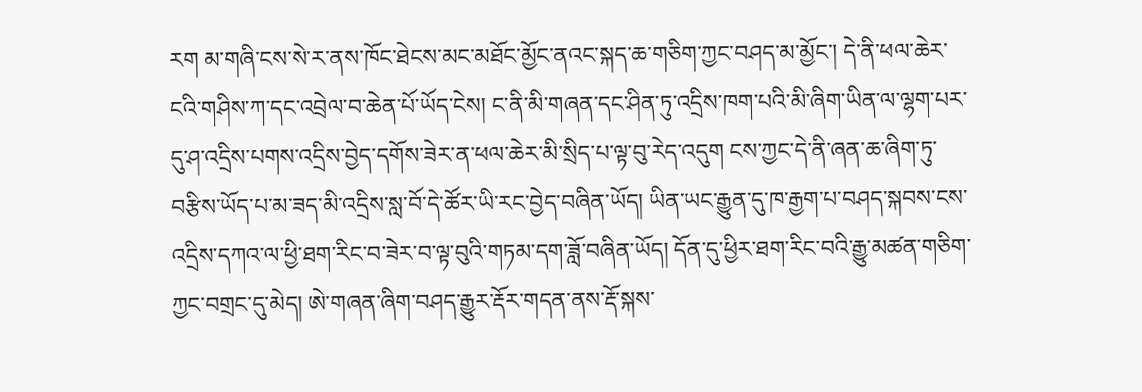རག མ་གཞི་ངས་སེ་ར་ནས་ཁོང་ཐེངས་མང་མཐོང་མྱོང་ནའང་སྐད་ཆ་གཅིག་ཀྱང་བཤད་མ་མྱོང་། དེ་ནི་ཕལ་ཆེར་ངའི་གཤིས་ཀ་དང་འབྲེལ་བ་ཆེན་པོ་ཡོད་ངེས། ང་ནི་མི་གཞན་དང་ཤིན་ཏུ་འདྲིས་ཁག་པའི་མི་ཞིག་ཡིན་ལ་ལྷག་པར་དུ་ཤ་འདྲིས་པགས་འདྲིས་བྱེད་དགོས་ཟེར་ན་ཕལ་ཆེར་མི་སྲིད་པ་ལྟ་བུ་རེད་འདུག ངས་ཀྱང་དེ་ནི་ཞན་ཆ་ཞིག་ཏུ་བརྩིས་ཡོད་པ་མ་ཟད་མི་འདྲིས་སླ་བོ་དེ་ཚོར་ཡི་རང་བྱེད་བཞིན་ཡོད། ཡིན་ཡང་རྒྱུན་དུ་ཁ་རྒྱག་པ་བཤད་སྐབས་ངས་འདྲིས་དཀའ་ལ་ཕྱི་ཐག་རིང་བ་ཟེར་བ་ལྟ་བུའི་གཏམ་དག་ཟློ་བཞིན་ཡོད། དོན་དུ་ཕྱིར་ཐག་རིང་བའི་རྒྱུ་མཚན་གཅིག་ཀྱང་བགྲང་དུ་མེད། ཨེ་གཞན་ཞིག་བཤད་རྒྱུར་རྡོར་གདན་ནས་རྡོ་སྐས་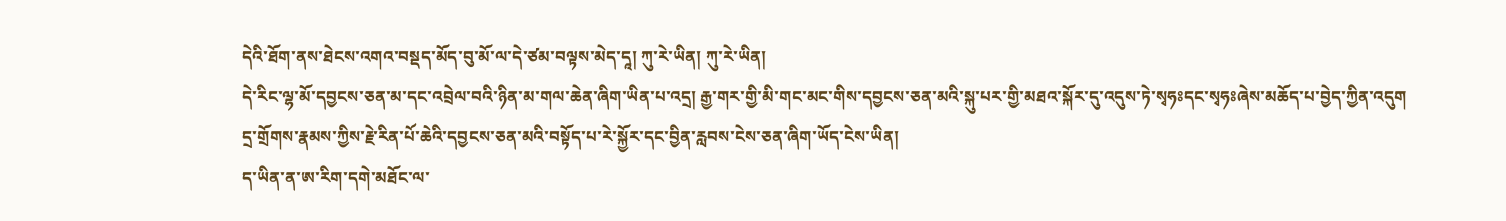དེའི་ཐོག་ནས་ཐེངས་འགའ་བསྡད་མོད་བུ་མོ་ལ་དེ་ཙམ་བལྟས་མེད་དཱ། ཀུ་རེ་ཡིན། ཀུ་རེ་ཡིན།
དེ་རིང་ལྷ་མོ་དབྱངས་ཅན་མ་དང་འབྲེལ་བའི་ཉིན་མ་གལ་ཆེན་ཞིག་ཡིན་པ་འདྲ། རྒྱ་གར་གྱི་མི་གང་མང་གིས་དབྱངས་ཅན་མའི་སྐུ་པར་གྱི་མཐའ་སྐོར་དུ་འདུས་ཏེ་སྭཧཿདང་སྭཧཿཞེས་མཆོད་པ་བྱེད་ཀྱིན་འདུག
དྲ་གྲོགས་རྣམས་ཀྱིས་རྗེ་རིན་པོ་ཆེའི་དབྱངས་ཅན་མའི་བསྟོད་པ་རེ་སྐྱོར་དང་བྱིན་རླབས་ངེས་ཅན་ཞིག་ཡོད་ངེས་ཡིན།
ད་ཡིན་ན་ཨ་རིག་དགེ་མཐོང་ལ་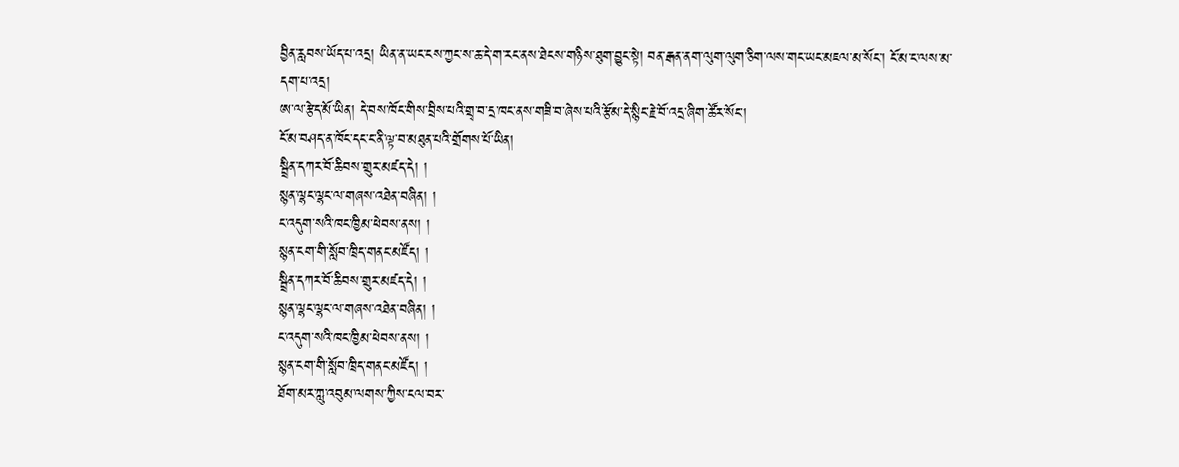བྱིན་རླབས་ཡོད་པ་འདྲ། ཡིན་ན་ཡང་ངས་ཀྱང་ས་ཆ་དེ་ག་རང་ནས་ཐེངས་གཉིས་ཐུག་བྱུང་སྟེ། བན་རྒན་ནག་ལུག་ལུག་ཅིག་ལས་གང་ཡང་མཇལ་མ་སོང་། ངོ་མ་ང་ལས་མ་དག་པ་འདྲ།
ཨ་ལ་རྩེད་མོ་ཡིན། དེ་བས་ཁོང་གིས་བྲིས་པའི་གྲྭ་བ་དྲ་ཁང་ནས་གཟི་བ་ཞེས་པའི་རྩོམ་དེ་སྙིང་རྗེ་བོ་འདྲ་ཞིག་ཚོར་སོང་།
ངོ་མ་བཤད་ན་ཁོང་དང་ང་ནི་ལྟ་བ་མཐུན་པའི་གྲོགས་པོ་ཡིན།
སྦྲིན་དཀར་བོ་ཆིབས་གྲུར་མཛད་དེ། །
སྙན་ལྷང་ལྷང་ལ་གཞས་འཐེན་བཞིན། །
ང་འདུག་སའི་ཁང་ཁྱིམ་ཕེབས་ནས། །
སྙན་ངག་གི་སློབ་ཁྲིད་གནང་མཛོད། །
སྦྲིན་དཀར་བོ་ཆིབས་གྲུར་མཛད་དེ། །
སྙན་ལྷང་ལྷང་ལ་གཞས་འཐེན་བཞིན། །
ང་འདུག་སའི་ཁང་ཁྱིམ་ཕེབས་ནས། །
སྙན་ངག་གི་སློབ་ཁྲིད་གནང་མཛོད། །
ཐོག་མར་ཀླུ་འབུམ་ལགས་ཀྱིས་ངལ་བར་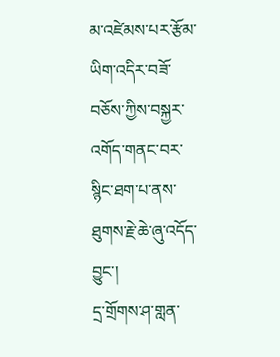མ་འཛེམས་པར་རྩོམ་ཡིག་འདིར་བཟོ་བཅོས་ཀྱིས་བསྐྱར་འགོད་གནང་བར་སྙིང་ཐག་པ་ནས་ཐུགས་རྗེ་ཆེ་ཞུ་འདོད་བྱུང་།
དྲ་གྲོགས་ཤ་གླན་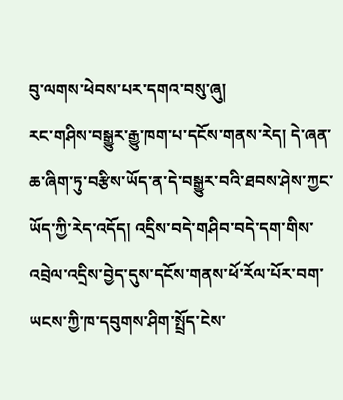བུ་ལགས་ཕེབས་པར་དགའ་བསུ་ཞུ།
རང་གཤིས་བསྒྱུར་རྒྱུ་ཁག་པ་དངོས་གནས་རེད། དེ་ཞན་ཆ་ཞིག་ཏུ་བརྩིས་ཡོད་ན་དེ་བསྒྱུར་བའི་ཐབས་ཤེས་ཀྱང་ཡོད་ཀྱི་རེད་འདོད། འདྲིས་བདེ་གཤིབ་བདེ་དག་གིས་འབྲེལ་འདྲིས་བྱེད་དུས་དངོས་གནས་ཕོ་རོལ་པོར་བག་ཡངས་ཀྱི་ཁ་དབུགས་ཤིག་སྤྲོད་ངེས་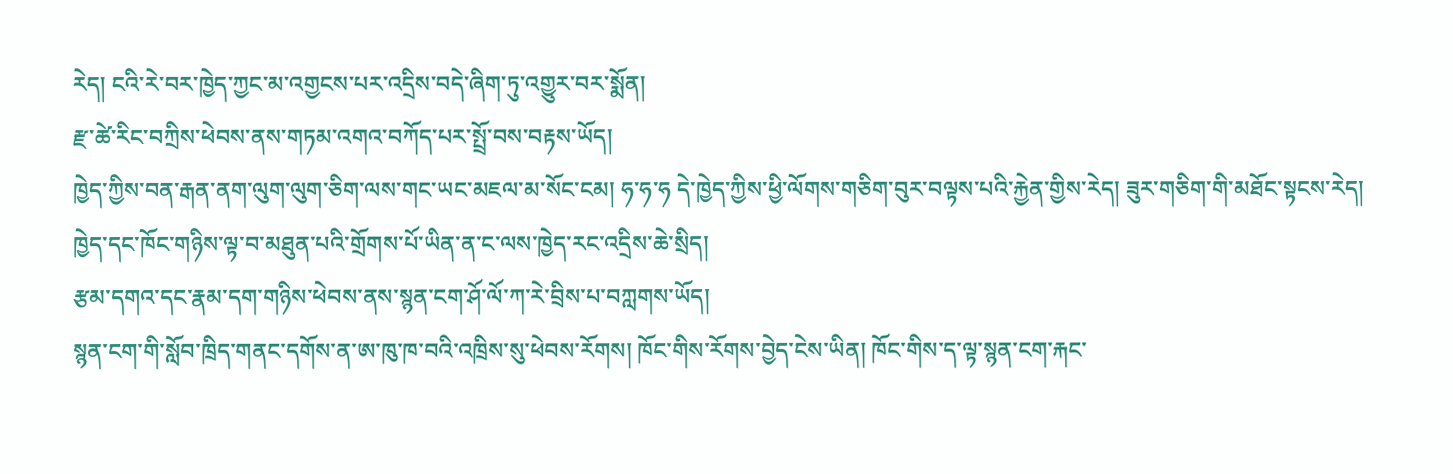རེད། ངའི་རེ་བར་ཁྱེད་ཀྱང་མ་འགྱངས་པར་འདྲིས་བདེ་ཞིག་ཏུ་འགྱུར་བར་སྨོན།
རྫ་ཚེ་རིང་བཀྲིས་ཕེབས་ནས་གཏམ་འགའ་བཀོད་པར་སྤྲོ་བས་བརྟས་ཡོད།
ཁྱེད་ཀྱིས་བན་རྒན་ནག་ལུག་ལུག་ཅིག་ལས་གང་ཡང་མཇལ་མ་སོང་ངམ། ཧ་ཧ་ཧ དེ་ཁྱེད་ཀྱིས་ཕྱི་ལོགས་གཅིག་བུར་བལྟས་པའི་རྐྱེན་གྱིས་རེད། ཟུར་གཅིག་གི་མཐོང་སྟངས་རེད།
ཁྱེད་དང་ཁོང་གཉིས་ལྟ་བ་མཐུན་པའི་གྲོགས་པོ་ཡིན་ན་ང་ལས་ཁྱེད་རང་འདྲིས་ཆེ་སྲིད།
རྩམ་དགའ་དང་རྣམ་དག་གཉིས་ཕེབས་ནས་སྙན་ངག་ཤོ་ལོ་ཀ་རེ་བྲིས་པ་བཀླགས་ཡོད།
སྙན་ངག་གི་སློབ་ཁྲིད་གནང་དགོས་ན་ཨ་ཁུ་ཁ་བའི་འཁྲིས་སུ་ཕེབས་རོགས། ཁོང་གིས་རོགས་བྱེད་ངེས་ཡིན། ཁོང་གིས་ད་ལྟ་སྙན་ངག་རྐང་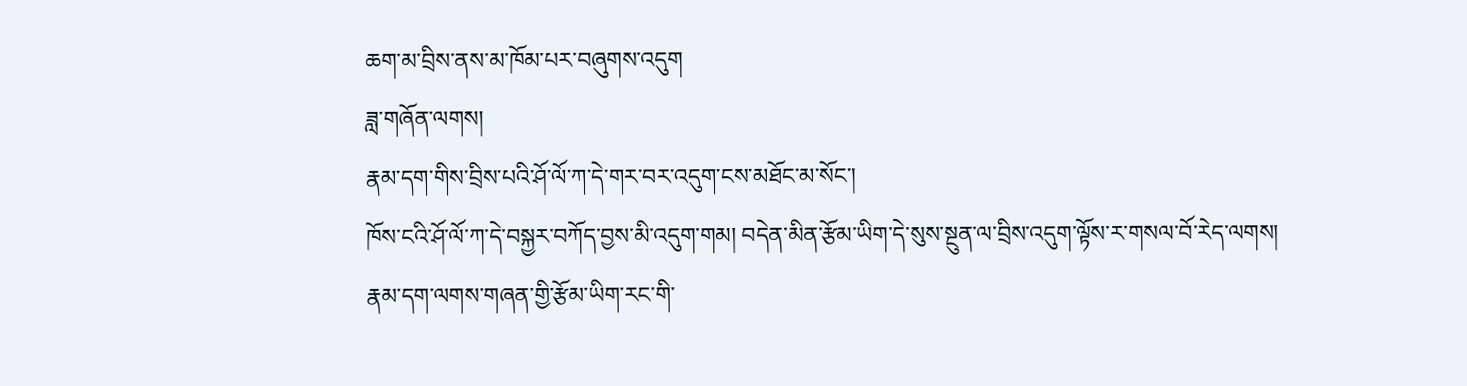ཆག་མ་བྲིས་ནས་མ་ཁོམ་པར་བཞུགས་འདུག
ཟླ་གཞོན་ལགས།
རྣམ་དག་གིས་བྲིས་པའི་ཤོ་ལོ་ཀ་དེ་གར་བར་འདུག་ངས་མཐོང་མ་སོང་།
ཁོས་ངའི་ཤོ་ལོ་ཀ་དེ་བསྐྱར་བཀོད་བྱས་མི་འདུག་གམ། བདེན་མིན་རྩོམ་ཡིག་དེ་སུས་སྔུན་ལ་བྲིས་འདུག་ལྟོས་ར་གསལ་བོ་རེད་ལགས།
རྣམ་དག་ལགས་གཞན་གྱི་རྩོམ་ཡིག་རང་གི་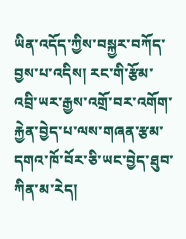ཡིན་འདོད་ཀྱིས་བསྐྱར་བཀོད་བྱས་པ་འདིས། རང་གི་རྩོམ་འབྲི་ཡར་རྒྱས་འགྲོ་བར་འགོག་རྐྱེན་བྱེད་པ་ལས་གཞན་རྩམ་དགའ་ཁོ་བོར་ཅི་ཡང་བྱེད་ཐུབ་ཀིན་མ་རེད།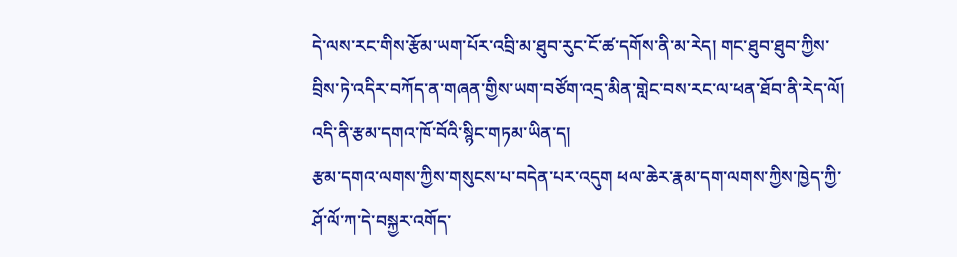དེ་ལས་རང་གིས་རྩོམ་ཡག་པོར་འབྲི་མ་ཐུབ་རུང་ངོ་ཚ་དགོས་ནི་མ་རེད། གང་ཐུབ་ཐུབ་ཀྱིས་བྲིས་ཏེ་འདིར་བཀོད་ན་གཞན་གྱིས་ཡག་བཙོག་འདྲ་མིན་གླེང་བས་རང་ལ་ཕན་ཐོབ་ནི་རེད་ལོ། འདི་ནི་རྩམ་དགའ་ཁོ་བོའི་སྙིང་གཏམ་ཡིན་ད།
རྩམ་དགའ་ལགས་ཀྱིས་གསུངས་པ་བདེན་པར་འདུག ཕལ་ཆེར་རྣམ་དག་ལགས་ཀྱིས་ཁྱེད་ཀྱི་ཤོ་ལོ་ཀ་དེ་བསྐྱར་འགོད་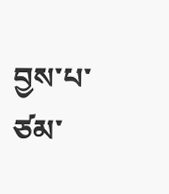བྱས་པ་ཙམ་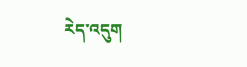རེད་འདུག